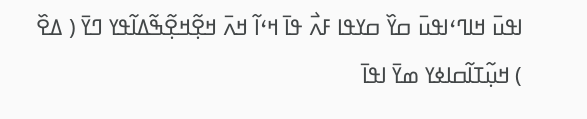ߊߟߎ߫ ߞߊߣߵߊߟߎ߫ ߛߌ߰ ߛߌߟߊ ߓߍ߯ ߟߊ߫ ߞߵߊ߬ ߞߍ߫ ߞߐ߲߬ߞߐ߲߬ߒ߬ߡߊ߬ߟߌ ߣߌ߫ ( ߡߐ߰ ) ߞߎ߲߬ߠߊ߬ߛߊߦߌ ߘߌ߫ ߊߟߊ߫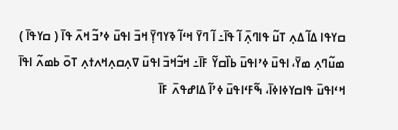ߛߌߟߊ ߡߊ߬ ߡߍ߲ ߠߎ߬ ߟߊߣߍ߲߫ ߊ߬ ߟߊ߫߸ ߊ߬ ߣߌ߫ ߞߵߊ߬ ߢߌߣߌ߲߫ ߞߏ߫ ߊߟߎ߫ ߦߴߏ߬ ߞߍ߫ ߟߊ߫ ( ߛߌߟߊ߫ ) ߘߎ߬ߣߍ߲ ߘߌ߫، ߊߟߎ߫ ߦߴߊߟߎ߫ ߕߊ߰ߛߌ߬ ߓߊ߫߸ ߞߏ߬ߞߏ߫ ߊߟߎ߫ ߜߍ߲ߛߍ߲ߞߍߙߍ߲ ߠߋ߫ ߕߘߍ߬ ߊߟߊ߫ ߞߵߊߟߎ߫ ߟߊߛߌߦߊߦߊ߫، ߒ߬ߓߵߊߟߎ߫ ߦߴߊ߬ ߡߊߝߟߍ߫ ߓߊ߫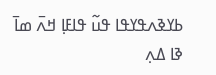ߕߌߢߍߟߌߟߊ ߟߎ߬ ߟߊߓߊ߲ ߞߍ߫ ߘߊ߫ ߢߊ ߡߍ߲